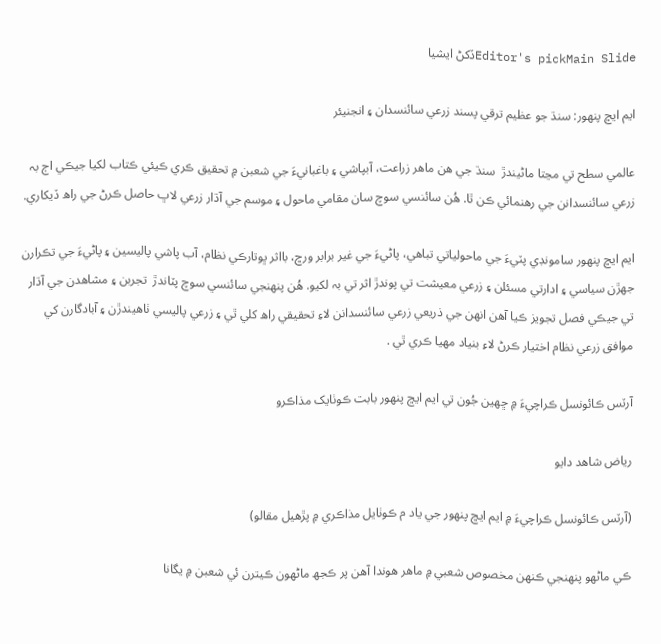Editor's pickMain Slideڏکڻ ايشيا

ايم ايڇ پنھور: سنڌ جو عظيم ترقي پسند زرعي سائنسدان ۽ انجنيئر

عالمي سطح تي مڃتا ماڻيندڙ  سنڌ جي ھن ماھر زراعت، آبپاشي ۽ باغبانيءَ جي شعبن ۾ تحقيق ڪري ڪيئي ڪتاب لکيا جيڪي اڄ بہ زرعي سائنسدانن جي رھنمائي ڪن ٿا. ھُن سائنسي سوچ سان مقامي ماحول ۽ موسم جي آڌار زرعي لاڀ حاصل ڪرڻ جي راھ ڏيکاري.

ايم ايڇ پنھور سامونڊي پٽيءَ جي ماحولياتي تباھي، پاڻيءَ جي غير برابر ورڇ، بااثر ڀوتارڪي نظام، آب پاشي پاليسين ۽ پاڻيءَ جي تڪرارن جھڙن سياسي ۽ ادارتي مسئلن ۽ زرعي معيشت تي پوندڙ اثر تي بہ لکيو. ھُن پنھنجي سائنسي سوچ پٽاندڙ  تجربن ۽ مشاهدن جي آڌار تي جيڪي فصل تجويز ڪيا آھن انھن جي ذريعي زرعي سائنسدانن لاءِ تحقيقي راھ کلي ٿي ۽ زرعي پاليسي ٺاھيندڙن ۽ آبادگارن کي موافق زرعي نظام اختيار ڪرڻ لاءِ بنياد مھيا ڪري ٿي .

آرٽس ڪائونسل ڪراچيءَ ۾ ڇھين جُون تي ايم ايڇ پنھور بابت ڪوٺايک مذاڪرو

رياض شاھد دايو

(آرٽس ڪائونسل ڪراچيءَ ۾ ايم ايڇ پنھور جي ياد م ڪوٺايل مذاڪري ۾ پڙھيل مقالو)

ڪي ماڻھو پنھنجي ڪنهن مخصوص شعبي ۾ ماھر ھوندا آھن پر ڪجھ ماڻھون ڪيترن ئي شعبن ۾ يگانا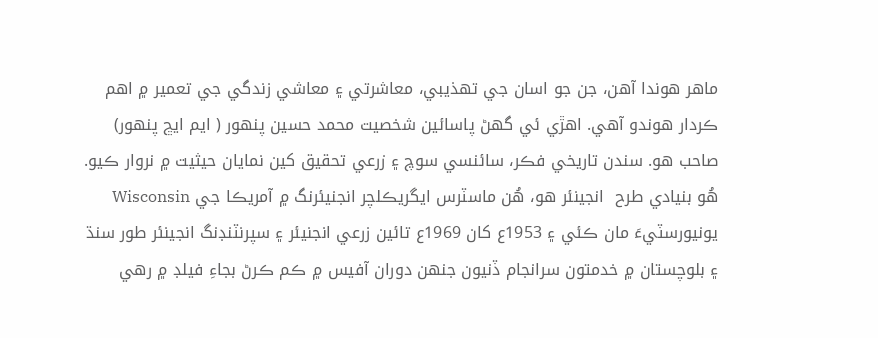ماھر ھوندا آھن، جن جو اسان جي تھذيبي، معاشرتي ۽ معاشي زندگي جي تعمير ۾ اھم ڪردار ھوندو آھي. اھڙي ئي گھڻ پاسائين شخصيت محمد حسين پنھور ( ايم ايڇ پنھور) صاحب ھو. سندن تاريخي فڪر، سائنسي سوچ ۽ زرعي تحقيق کين نمايان حيثيت ۾ نروار ڪيو. ھُو بنيادي طرح  انجينئر ھو، ھُن ماسٽرس ايگريڪلچر انجنيئرنگ ۾ آمريڪا جي Wisconsin يونيورسٽيءَ مان ڪئي ۽ 1953ع کان 1969ع تائين زرعي انجنيئر ۽ سپرنٽنڊنگ انجينئر طور سنڌ ۽ بلوچستان ۾ خدمتون سرانجام ڏنيون جنھن دوران آفيس ۾ ڪم ڪرڻ بجاءِ فيلڊ ۾ رهي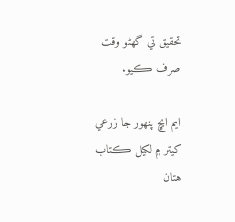تحقيق تي گھڻو وقت صرف ڪيو.

ايم ايڇ پنھور جا زرعي کيتر ۾ لکيل ڪتاب هتان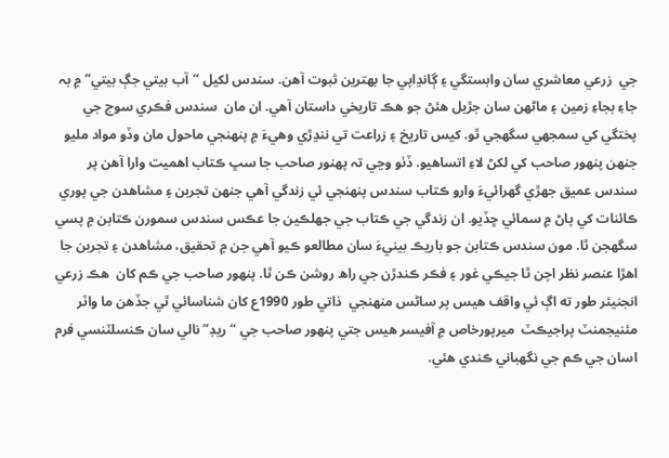جي  زرعي معاشري سان وابستگي ۽ ڳانڍاپي جا بھترين ثبوت آھن. سندس لکيل “آب بيتي جڳ بيتي” ۾ بہ جاءِ بجاءِ زمين ۽ ماڻھن سان جڙيل ھئڻ جو ھڪ تاريخي داستان آھي. ان مان  سندس فڪري سوچ جي پختگي کي سمجھي سگھجي ٿو. کيس تاريخ ۽ زراعت تي ننڍڙي وھيءَ ۾ پنھنجي ماحول مان وڏو مواد مليو جنھن پنھور صاحب کي لکڻ لاءِ اتساھيو. ڏٺو وڃي تہ پھنور صاحب جا سڀ ڪتاب اھميت وارا آھن پر سندس عميق جهڙي گهرائيءَ وارو ڪتاب سندس پنهنجي ئي زندگي آھي جنهن تجربن ۽ مشاھدن جي پوري ڪائنات کي پاڻ ۾ سمائي ڇڏيو. ان زندگي جي ڪتاب جي جھلڪين جا عڪس سندس سمورن ڪتابن ۾ پسي سگھجن ٿا. مون سندس ڪتابن جو باريڪ بينيءَ سان مطالعو ڪيو آھي جن ۾ تحقيق، مشاھدن ۽ تجربن جا اھڙا عنصر نظر اچن ٿا جيڪي غور ۽ فڪر ڪندڙن جي راھ روشن ڪن ٿا. پنھور صاحب جي ڪم کان  هڪ زرعي انجنيئر طور ته اڳ ئي واقف هيس پر ساڻس منهنجي  ذاتي طور 1990ع کان شناسائي ٿي جڏھن ما واٽر مئنيجمنٽ پراجيڪٽ  ميرپورخاص ۾ آفيسر ھيس جتي پنھور صاحب جي “ريڊ” نالي سان ڪنسلٽنسي فرم اسان جي ڪم جي نگھباني ڪندي ھئي.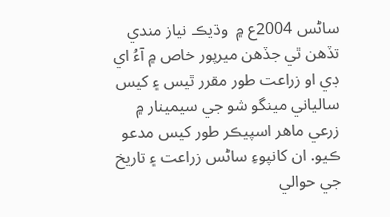ساڻس 2004ع ۾  وڌيڪ نياز مندي تڏهن ٿي جڏھن ميرپور خاص ۾ آءُ اي ڊي او زراعت طور مقرر ٿيس ۽ کيس سالياني مينگو شو جي سيمينار ۾ زرعي ماھر اسپيڪر طور کيس مدعو ڪيو. ان کانپوءِ ساڻس زراعت ۽ تاريخ جي حوالي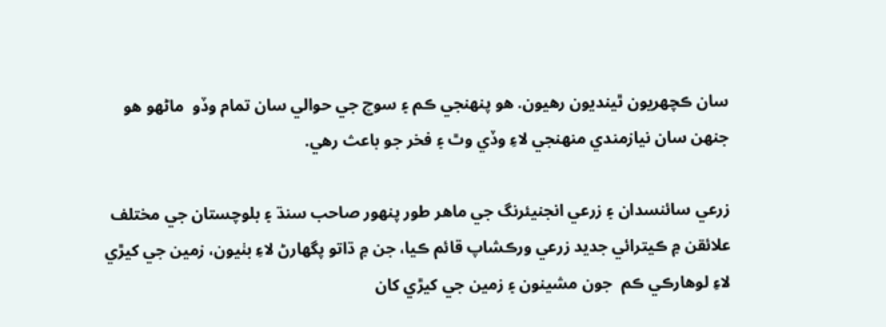سان ڪچھريون ٿينديون رھيون. ھو پنھنجي ڪم ۽ سوچ جي حوالي سان تمام وڏو  ماڻھو ھو جنھن سان نيازمندي منھنجي لاءِ وڏي وٿ ۽ فخر جو باعث رھي.

زرعي سائنسدان ۽ زرعي انجنيئرنگ جي ماھر طور پنھور صاحب سنڌ ۽ بلوچستان جي مختلف علائقن ۾ ڪيترائي جديد زرعي ورڪشاپ قائم ڪيا، جن ۾ ڌاتو پگهارڻ لاءِ بٺيون، زمين جي کيڙي لاءِ لوھارڪي ڪم  جون مشينون ۽ زمين جي کيڙي کان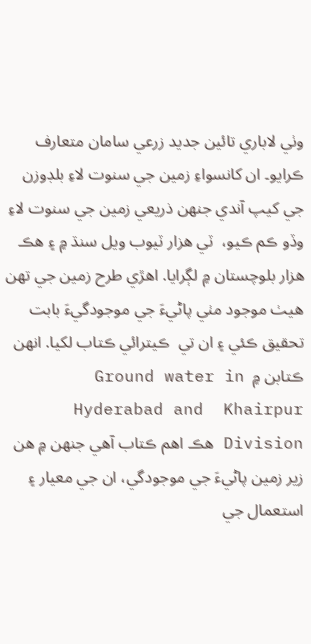وٺي لاباري تائين جديد زرعي سامان متعارف ڪرايو۔ ان کانسواءِ زمين جي سنوت لاءِ بلڊوزن جي کيپ آندي جنهن ذريعي زمين جي سنوت لاءِ وڏو ڪم ڪيو،  ٽي ھزار ٽيوب ويل سنڌ ۾ ۽ ھڪ ھزار بلوچستان ۾ لڳرايا. اھڙي طرح زمين جي تھن ھيٺ موجود مٺي پاڻيءَ جي موجودگيءَ بابت تحقيق ڪئي ۽ ان تي  ڪيترائي ڪتاب لکيا. انھن ڪتابن ۾  Ground water in Hyderabad and  Khairpur Division ھڪ اھم ڪتاب آهي جنھن ۾ ھن زير زمين پاڻيءَ جي موجودگي، ان جي معيار ۽ استعمال جي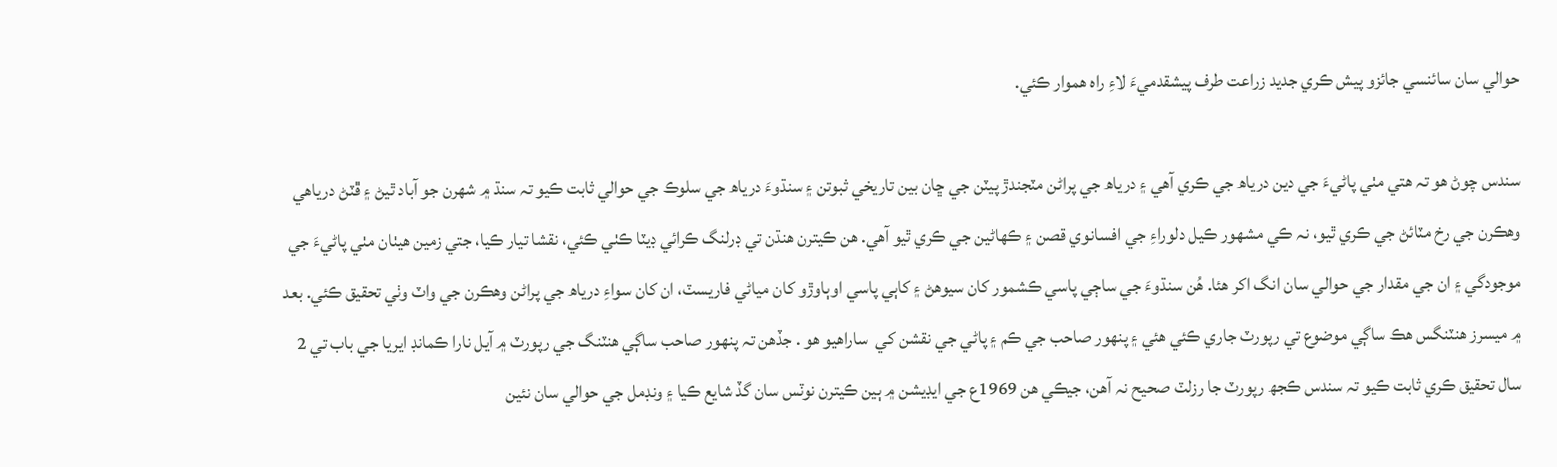حوالي سان سائنسي جائزو پيش ڪري جديد زراعت طرف پيشقدميءَ لاءِ راه هموار ڪئي.

سندس چوڻ ھو تہ ھتي مٺي پاڻيءَ جي دين درياھ جي ڪري آھي ۽ درياھ جي پراڻن مٽجندڙ پيٽن جي ڇان بين تاريخي ثبوتن ۽ سنڌوءَ درياھ جي سلوڪ جي حوالي ثابت ڪيو تہ سنڌ ۾ شھرن جو آباد ٿيڻ ۽ ڦٽڻ درياھي وهڪرن جي رخ مٽائڻ جي ڪري ٿيو، نہ ڪي مشھور ڪيل دلوراءِ جي افسانوي قصن ۽ ڪھاڻين جي ڪري ٿيو آھي. ھن ڪيترن ھنڌن تي ڊرلنگ ڪرائي ڊيٽا ڪٺي ڪئي، نقشا تيار ڪيا، جتي زمين ھيٺان مٺي پاڻيءَ جي موجودگي ۽ ان جي مقدار جي حوالي سان انگ اکر ھئا. ھُن سنڌوءَ جي ساڄي پاسي ڪشمور کان سيوھڻ ۽ کاٻي پاسي اوٻاوڙو کان مياڻي فاريسٽ، ان کان سواءِ درياھ جي پراڻن وھڪرن جي واٽ وٺي تحقيق ڪئي. بعد ۾ ميسرز ھنٽنگس ھڪ ساڳي موضوع تي رپورٽ جاري ڪئي ھئي ۽ پنھور صاحب جي ڪم ۽ پاڻي جي نقشن کي  ساراھيو ھو . جڏھن تہ پنھور صاحب ساڳي ھنٽنگ جي رپورٽ ۾ آيل نارا ڪمانڊ ايريا جي باب تي 2 سال تحقيق ڪري ثابت ڪيو تہ سندس ڪجھ رپورٽ جا رزلٽ صحيح نہ آھن، جيڪي ھن 1969ع جي ايڊيشن ۾ ٻين ڪيترن نوٽس سان گڏ شايع ڪيا ۽ ونڊمل جي حوالي سان نئين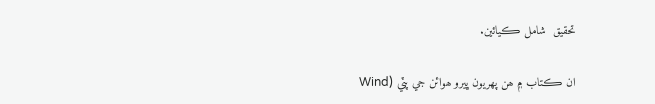تحقيق  شامل ڪيائين.

ان ڪتاب ۾ ھن پھريون ڀيرو ھوائن جي پٽي (Wind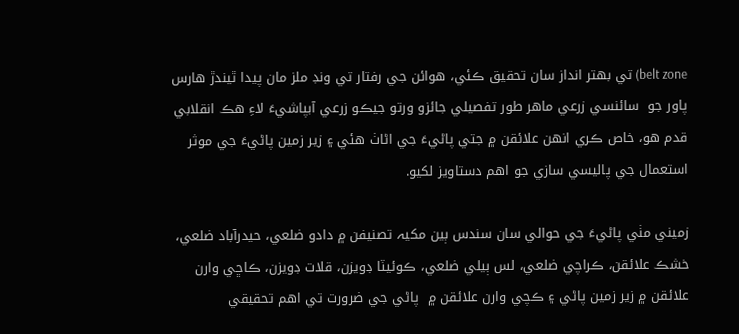belt zone) تي بھتر انداز سان تحقيق ڪئي، ھوائن جي رفتار تي ونڊ ملز مان پيدا ٿيندڙ ھارس پاور جو  سائنسي زرعي ماهر طور تفصيلي جائزو ورتو جيڪو زرعي آبپاشيءَ لاءِ ھڪ انقلابي قدم ھو، خاص ڪري انھن علائقن ۾ جتي پاڻيءَ جي اڻاٺ ھئي ۽ زير زمين پاڻيءَ جي موثر استعمال جي پاليسي سازي جو اھم دستاويز لکيو.

زميني مٺي پاڻيءَ جي حوالي سان سندس ٻين مکيہ تصنيفن ۾ دادو ضلعي، حيدرآباد ضلعي، خشڪ علائقن، ڪراچي ضلعي، لس ٻيلي ضلعي، ڪوئيٽا ڊويزن، قلات ڊويزن، ڪاڇي وارن علائقن ۾ زير زمين پاڻي ۽ ڪچي وارن علائقن ۾  پاڻي جي ضرورت تي اھم تحقيقي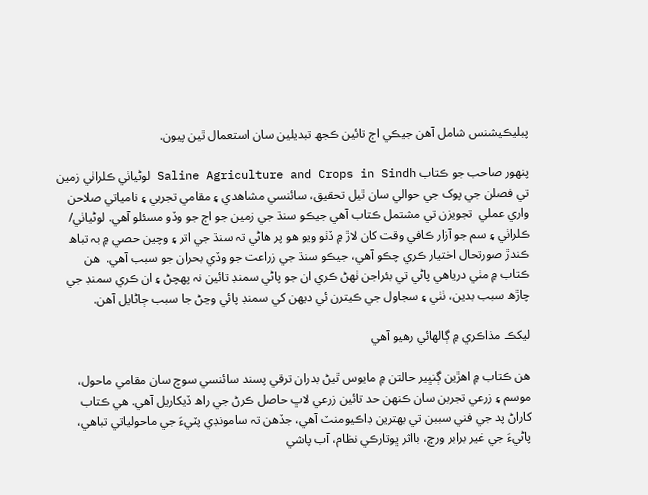پبليڪيشنس شامل آھن جيڪي اڄ تائين ڪجھ تبديلين سان استعمال ٿين پيون.

پنھور صاحب جو ڪتاب Saline Agriculture and Crops in Sindh لوڻياٺي ڪلراٺي زمين تي فصلن جي پوک جي حوالي سان ٿيل تحقيق، سائنسي مشاھدي ۽ مقامي تجربي ۽ نامياتي صلاحن واري عملي  تجويزن تي مشتمل ڪتاب آھي جيڪو سنڌ جي زمين جو اڄ جو وڏو مسئلو آھي. لوڻياٺي/ ڪلراٺي ۽ سم جو آزار ڪافي وقت کان لاڙ ۾ ڏٺو ويو ھو پر ھاڻي تہ سنڌ جي اتر ۽ وچين حصي ۾ بہ تباھ ڪندڙ صورتحال اختيار ڪري چڪو آھي، جيڪو سنڌ جي زراعت جو وڏي بحران جو سبب آھي.  ھن ڪتاب ۾ مٺي درياھي پاڻي تي بئراجن ٺھڻ ڪري ان جو پاڻي سمنڊ تائين نہ پھچڻ ۽ ان ڪري سمنڊ جي چاڙھ سبب بدين، ٺٺي ۽ سجاول جي ڪيترن ئي ديھن کي سمنڊ پائي وڃڻ جا سبب ڄاڻايل آھن.

ليکڪ مذاڪري ۾ ڳالھائي رھيو آھي

ھن ڪتاب ۾ اھڙين ڳنڀير حالتن ۾ مايوس ٿيڻ بدران ترقي پسند سائنسي سوچ سان مقامي ماحول، موسم ۽ زرعي تجربن سان ڪنھن حد تائين زرعي لاڀ حاصل ڪرڻ جي راھ ڏيکاريل آھي. ھي ڪتاب کاراڻ پد جي فني سببن تي بھترين ڊاڪيومنٽ آھي، جڏھن تہ سامونڊي پٽيءَ جي ماحولياتي تباھي، پاڻيءَ جي غير برابر ورڇ، بااثر ڀوتارڪي نظام، آب پاشي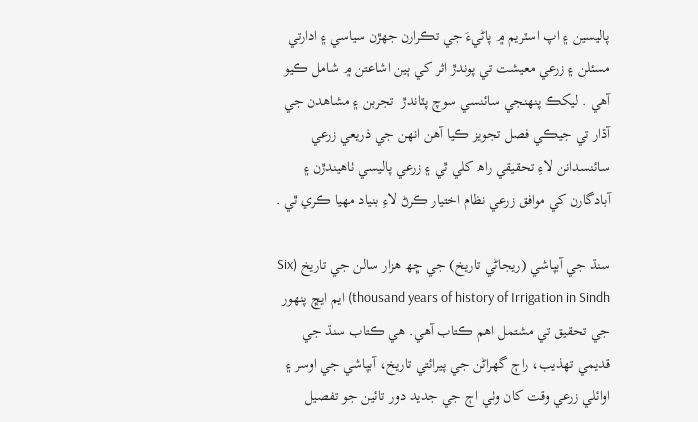پاليسين ۽ اپ اسٽريم ۾ پاڻيءَ جي تڪرارن جھڙن سياسي ۽ ادارتي مسئلن ۽ زرعي معيشت تي پوندڙ اثر کي ٻين اشاعتن ۾ شامل ڪيو آهي . ليکڪ پنھنجي سائنسي سوچ پٽاندڙ  تجربن ۽ مشاهدن جي آڌار تي جيڪي فصل تجويز ڪيا آھن انھن جي ذريعي زرعي سائنسدانن لاءِ تحقيقي راھ کلي ٿي ۽ زرعي پاليسي ٺاھيندڙن ۽ آبادگارن کي موافق زرعي نظام اختيار ڪرڻ لاءِ بنياد مھيا ڪري ٿي .

سنڌ جي آبپاشي (ريجاڻي تاريخ) جي ڇھ ھزار سالن جي تاريخ (Six thousand years of history of Irrigation in Sindh) ايم ايڇ پنھور جي تحقيق تي مشتمل اھم ڪتاب آھي. ھي ڪتاب سنڌ جي قديمي تھذيب، راڄ گھراڻن جي پيرائتي تاريخ، آبپاشي جي اوسر ۽ اوائلي زرعي وقت کان وٺي اڄ جي جديد دور تائين جو تفصيل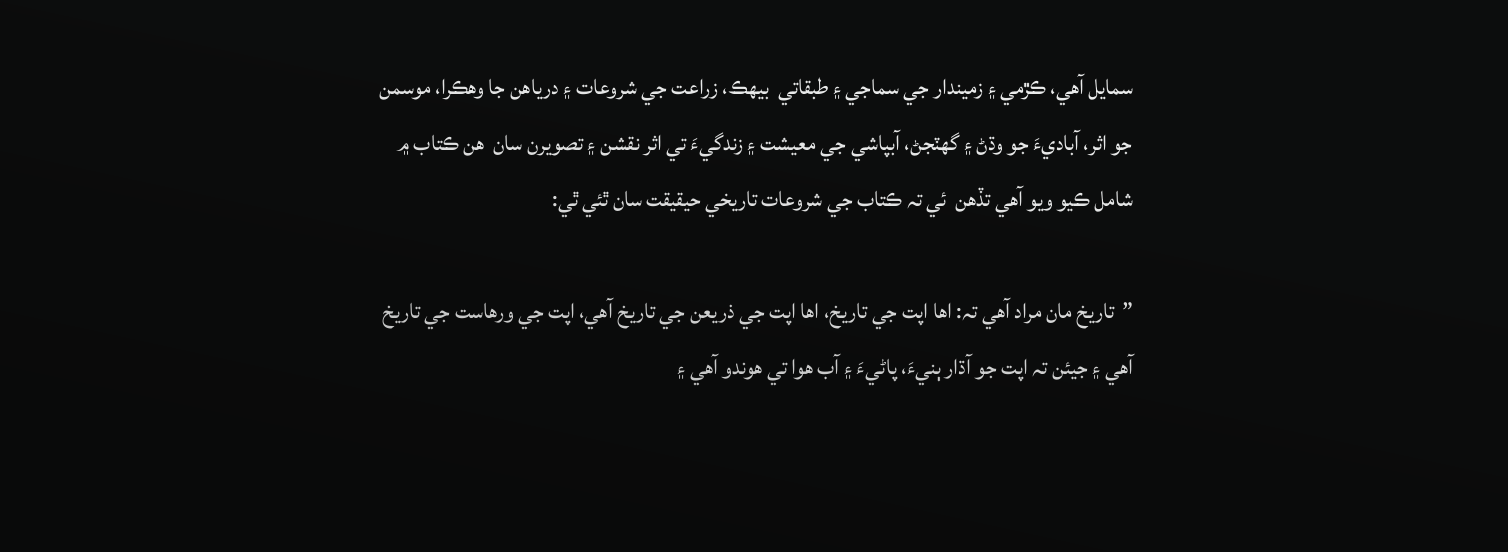سمايل آهي، ڪڙمي ۽ زميندار جي سماجي ۽ طبقاتي  بيھڪ، زراعت جي شروعات ۽ درياھن جا وھڪرا، موسمن جو اثر، آباديءَ جو وڌڻ ۽ گھٽجڻ، آبپاشي جي معيشت ۽ زندگيءَ تي اثر نقشن ۽ تصويرن سان  ھن ڪتاب ۾ شامل ڪيو ويو آھي تڏھن  ئي تہ ڪتاب جي شروعات تاريخي حيقيقت سان ٿئي ٿي:

”تاريخ مان مراد آھي تہ: اھا اپت جي تاريخ، اھا اپت جي ذريعن جي تاريخ آهي، اپت جي ورھاست جي تاريخ آهي ۽ جيئن تہ اپت جو آڌار ٻنيءَ، پاڻيءَ ۽ آب ھوا تي ھوندو آھي ۽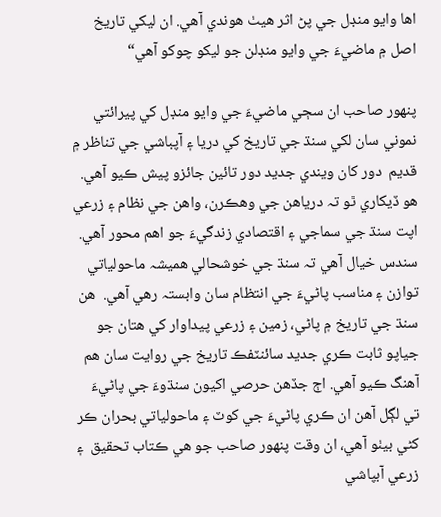اھا وايو منڊل جي پڻ اثر ھيٺ ھوندي آھي. ان ليکي تاريخ اصل ۾ ماضيءَ جي وايو منڊلن جو ليکو چوکو آھي“

پنھور صاحب ان سڄي ماضيءَ جي وايو منڊل کي پيرائتي نموني سان لکي سنڌ جي تاريخ کي دريا ۽ آپباشي جي تناظر ۾ قديم  دور کان ويندي جديد دور تائين جائزو پيش ڪيو آھي. ھو ڏيکاري ٿو تہ درياھن جي وھڪرن، واھن جي نظام ۽ زرعي اپت سنڌ جي سماجي ۽ اقتصادي زندگيءَ جو اھم محور آھي. سندس خيال آھي تہ سنڌ جي خوشحالي ھميشہ ماحولياتي توازن ۽ مناسب پاڻيءَ جي انتظام سان وابستہ رھي آھي.  ھن سنڌ جي تاريخ ۾ پاڻي، زمين ۽ زرعي پيداوار کي ھتان جو جياپو ثابت ڪري جديد سائنٽفڪ تاريخ جي روايت سان ھم آھنگ ڪيو آھي. اڄ جڏھن حرصي اکيون سنڌوءَ جي پاڻيءَ تي لڳل آھن ان ڪري پاڻيءَ جي کوٽ ۽ ماحولياتي بحران ڪر کڻي بيٺو آھي، ان وقت پنھور صاحب جو ھي ڪتاب تحقيق  ۽ زرعي آبپاشي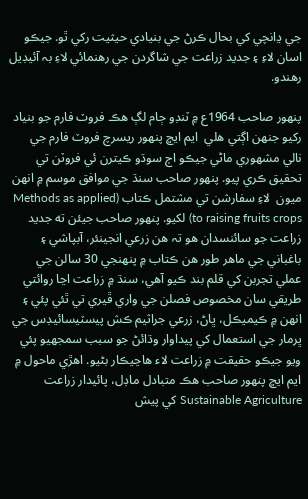جي ڍانچي کي بحال ڪرڻ جي بنيادي حيثيت رکي ٿو. جيڪو اسان لاءِ ۽ جديد زراعت جي شاگردن جي رھنمائي لاءِ بہ آئيڊيل رھندو.

پنھور صاحب 1964ع ۾ ٽنڊو ڄام لڳ ھڪ فروٽ فارم جو بنياد رکيو جنھن اڳتي ھلي  ايم ايڇ پنهور ريسرچ فروٽ فارم جي نالي مشهوري ماڻي جيڪو اڄ سوڌو ڪيترن ئي فروٽن تي  تحقيق ڪري پيو. پنھور صاحب سنڌ جي موافق موسم ۾ انهن ميون  لاءِ سفارشن تي مشتمل ڪتاب (Methods as applied to raising fruits crops) لکيو. پنھور صاحب جيئن ته جديد زراعت جو سائنسدان هو تہ هن زرعي انجينئر، آبپاشي ۽ باغباني جي ماھر طور ھن ڪتاب ۾ پنھنجي 30 سالن جي عملي تجربن کي قلم بند ڪيو آھي، سنڌ ۾ زراعت اڃا روائتي طريقي سان مخصوص فصلن جي واري ڦيري تي ٿئي پئي ۽ انھن ۾ ڪيميڪل، ڀاڻ، زرعي جراثيم ڪش پيسٽيسائيڊس جي ڀرمار جي استعمال کي پيداوار وڌائڻ جو سبب سمجھيو پئي ويو جيڪو حقيقت ۾ زراعت لاء هاڃيڪار بڻيو. اھڙي ماحول ۾ ايم ايڇ پنھور صاحب ھڪ متبادل ماڊل، پائيدار زراعت Sustainable Agriculture کي پيش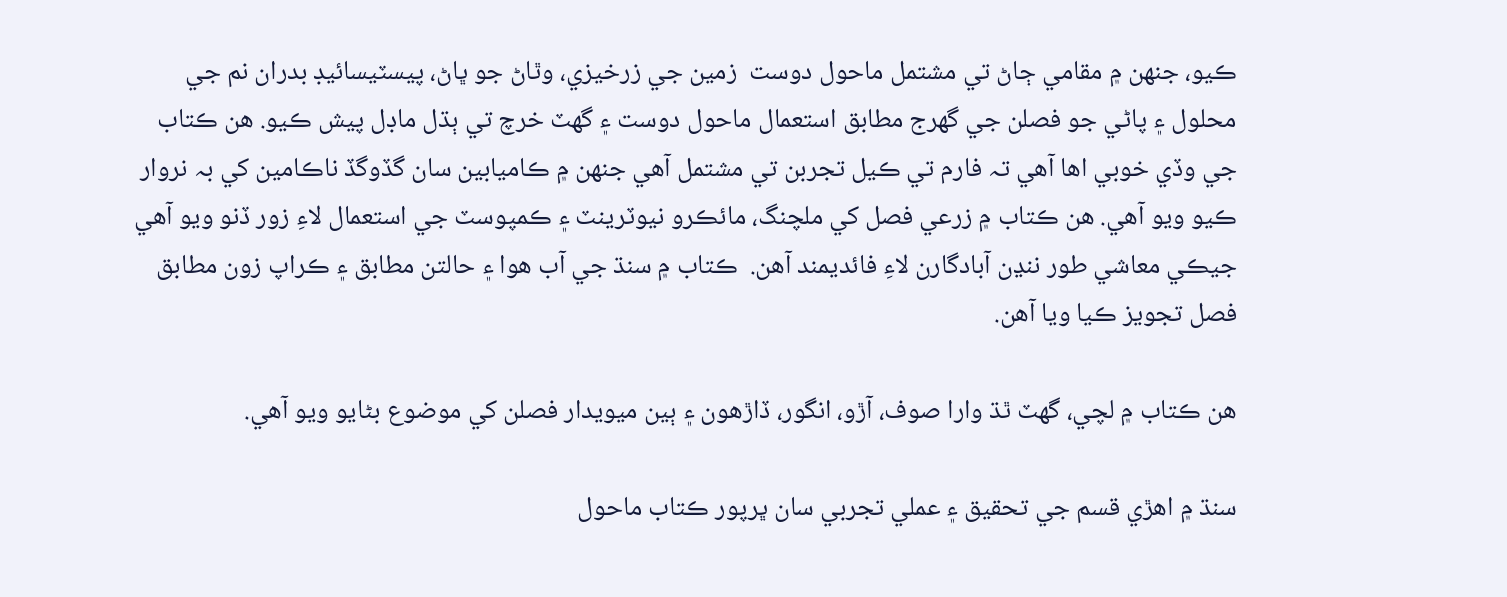ڪيو، جنھن ۾ مقامي ڄاڻ تي مشتمل ماحول دوست  زمين جي زرخيزي، وٿاڻ جو ڀاڻ، پيسٽيسائيڊ بدران نم جي محلول ۽ پاڻي جو فصلن جي گھرج مطابق استعمال ماحول دوست ۽ گھٽ خرچ تي ٻڌل ماڊل پيش ڪيو. ھن ڪتاب جي وڏي خوبي اھا آھي تہ فارم تي ڪيل تجربن تي مشتمل آھي جنھن ۾ ڪاميابين سان گڏوگڏ ناڪامين کي بہ نروار ڪيو ويو آھي. ھن ڪتاب ۾ زرعي فصل کي ملچنگ، مائڪرو نيوٽرينٽ ۽ ڪمپوسٽ جي استعمال لاءِ زور ڏنو ويو آھي  جيڪي معاشي طور ننڍن آبادگارن لاءِ فائديمند آھن.  ڪتاب ۾ سنڌ جي آب ھوا ۽ حالتن مطابق ۽ ڪراپ زون مطابق فصل تجويز ڪيا ويا آھن.

ھن ڪتاب ۾ لچي، گھٽ ٿڌ وارا صوف، آڙو، انگور، ڏاڙھون ۽ ٻين ميويدار فصلن کي موضوع بڻايو ويو آھي.

سنڌ ۾ اھڙي قسم جي تحقيق ۽ عملي تجربي سان ڀرپور ڪتاب ماحول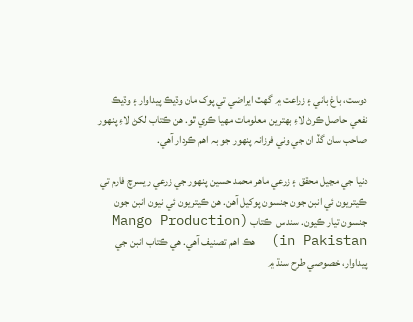دوست، باغ باني ۽ زراعت ۾ گھٽ ايراضي تي پوک مان وڌيڪ پيداوار ۽ وڌيڪ نفعي حاصل ڪرڻ لاءِ بھترين معلومات مھيا ڪري ٿو. ھن ڪتاب لکڻ لاءِ پنھور صاحب سان گڏ ان جي وني فرزانہ پنھور جو بہ اھم ڪردار آھي.

دنيا جي مڃيل محقق ۽ زرعي ماھر محمد حسين پنھور جي زرعي ريسرچ فارم تي ڪيتريون ئي انبن جون جنسون پوکيل آھن. ھن ڪيتريون ئي نيون انبن جون جنسون تيار ڪيون. سندس  ڪتاب (Mango Production in Pakistan)  ھڪ اھم تصنيف آھي. ھي ڪتاب انبن جي پيداوار، خصوصي طرح سنڌ ۾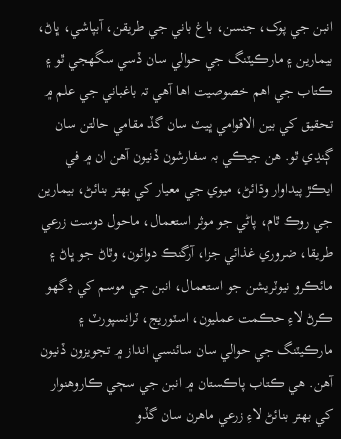انبن جي پوک، جنسن، باغ باني جي طريقن، آبپاشي، ڀاڻ، بيمارين ۽ مارڪيٽنگ جي حوالي سان ڏسي سگھجي ٿو ۽ ڪتاب جي اھم خصوصيت اھا آھي تہ باغباني جي علم ۾ تحقيق کي بين الاقوامي ڀيٽ سان گڏ مقامي حالتن سان ڳنڍي ٿو. ھن جيڪي بہ سفارشون ڏنيون آھن ان ۾ في ايڪڙ پيداوار وڌائڻ، ميوي جي معيار کي بھتر بنائڻ، بيمارين جي روڪ ٿام، پاڻي جو موثر استعمال، ماحول دوست زرعي طريقا، ضروري غذائي جزا، آرگنڪ دوائون، وٿاڻ جو ڀاڻ ۽ مائڪرو نيوٽريشن جو استعمال، انبن جي موسم کي ڊگھو ڪرڻ لاءِ حڪمت عمليون، اسٽوريج، ٽرانسپورٽ ۽ مارڪيٽنگ جي حوالي سان سائنسي انداز ۾ تجويزون ڏنيون آھن. ھي ڪتاب پاڪستان ۾ انبن جي سڄي ڪاروھنوار کي بھتر بنائڻ لاءِ زرعي ماهرن سان گڏو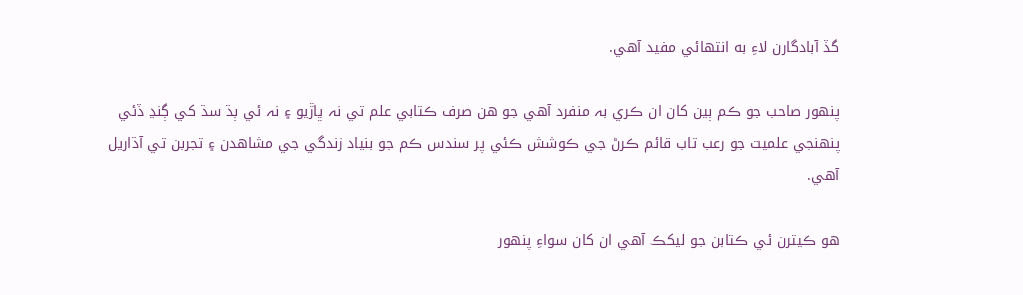گڏ آبادگارن لاءِ به انتھائي مفيد آهي.

پنھور صاحب جو ڪم ٻين کان ان ڪري بہ منفرد آھي جو ھن صرف ڪتابي علم تي نہ ڀاڙيو ۽ نہ ئي ٻڌ سڌ کي ڳنڍ ڏئي پنھنجي علميت جو رعب تاب قائم ڪرڻ جي ڪوشش ڪئي پر سندس ڪم جو بنياد زندگي جي مشاھدن ۽ تجربن تي آڌاريل آھي.

ھو ڪيترن ئي ڪتابن جو ليکڪ آھي ان کان سواءِ پنھور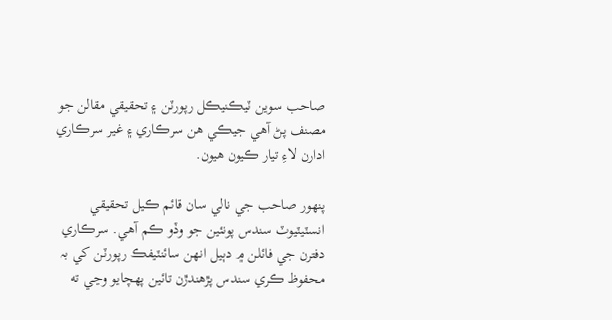صاحب سوين ٽيڪنيڪل رپورٽن ۽ تحقيقي مقالن جو مصنف پڻ آھي جيڪي ھن سرڪاري ۽ غير سرڪاري ادارن لاءِ تيار ڪيون ھيون.

پنھور صاحب جي نالي سان قائم ڪيل تحقيقي انسٽيٽيوٽ سندس پونئين جو وڏو ڪم آھي. سرڪاري دفترن جي فائلن ۾ دٻيل انھن سائنٽيفڪ رپورٽن کي بہ محفوظ ڪري سندس پڙهندڙن تائين پھچايو وڃي ته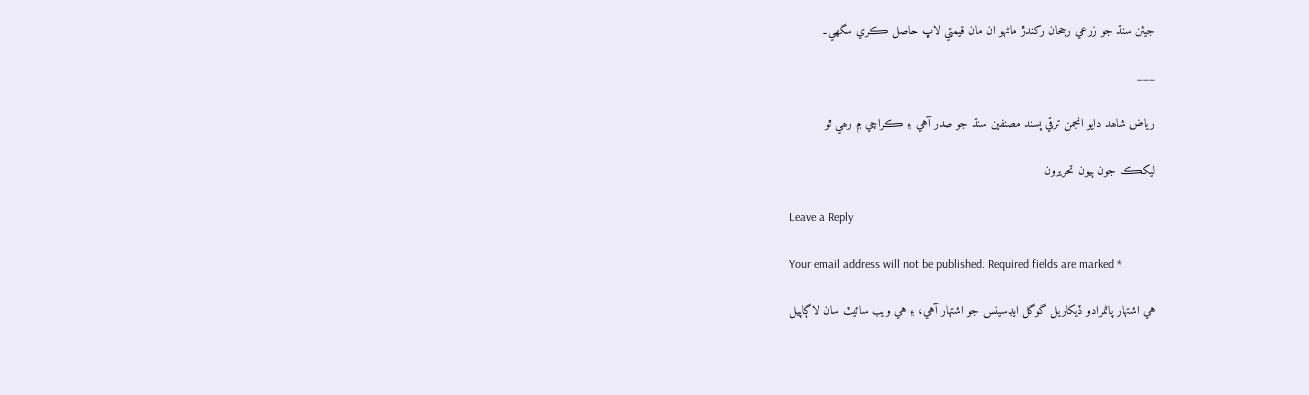جيئن سنڌ جو زرعي رجحان رکندڙ ماڻهو ان مان قيمتي لاڀ حاصل ڪري سگهي۔

___

رياض شاھد دايو انجمن ترقي پسند مصنفين سنڌ جو صدر آهي ۽ ڪراچي ۾ رھي ٿو

ليکڪ جون ٻيون تحريرون

Leave a Reply

Your email address will not be published. Required fields are marked *

هي اشتهار پاڻمرادو ڏيکاريل گوگل ايڊسينس جو اشتهار آهي، ۽ هي ويب سائيٽ سان لاڳاپيل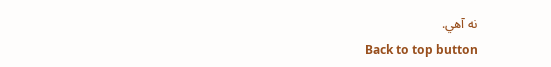نه آهي.
Back to top button